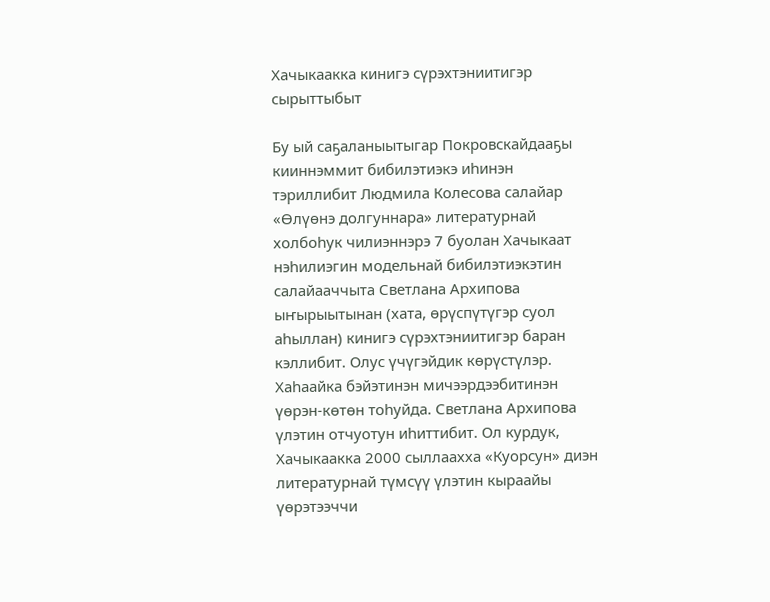Хачыкаакка кинигэ сүрэхтэниитигэр сырыттыбыт

Бу ый саҕаланыытыгар Покровскайдааҕы кииннэммит бибилэтиэкэ иһинэн тэриллибит Людмила Колесова салайар «Өлүөнэ долгуннара» литературнай холбоһук чилиэннэрэ 7 буолан Хачыкаат нэһилиэгин модельнай бибилэтиэкэтин салайааччыта Светлана Архипова ыҥырыытынан (хата, өрүспүтүгэр суол аһыллан) кинигэ сүрэхтэниитигэр баран кэллибит. Олус үчүгэйдик көрүстүлэр. Хаһаайка бэйэтинэн мичээрдээбитинэн үөрэн-көтөн тоһуйда. Светлана Архипова үлэтин отчуотун иһиттибит. Ол курдук, Хачыкаакка 2000 сыллаахха «Куорсун» диэн литературнай түмсүү үлэтин кыраайы үөрэтээччи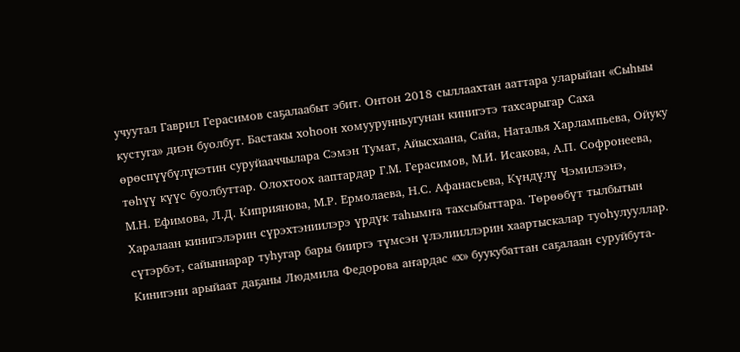учуутал Гаврил Герасимов саҕалаабыт эбит. Онтон 2018 сыллаахтан ааттара уларыйан «Сыһыы кустуга» диэн буолбут. Бастакы хоһоон хомуурунньугунан кинигэтэ тахсарыгар Саха өрөспүүбүлүкэтин суруйааччылара Сэмэн Тумат, Айысхаана, Сайа, Наталья Харлампьева, Ойуку төһүү күүс буолбуттар. Олохтоох ааптардар Г.М. Герасимов, М.И. Исакова, А.П. Софронеева, М.Н. Ефимова, Л.Д. Киприянова, М.Р. Ермолаева, Н.С. Афанасьева, Күндүлү Чэмилээнэ, Харалаан кинигэлэрин сүрэхтэниилэрэ үрдүк таһымҥа тахсыбыттара. Төрөөбүт тылбытын сүтэрбэт, сайыннарар туһугар бары бииргэ түмсэн үлэлииллэрин хаартыскалар туоһулууллар. Кинигэни арыйаат даҕаны Людмила Федорова аҥардас «х» буукубаттан саҕалаан суруйбута-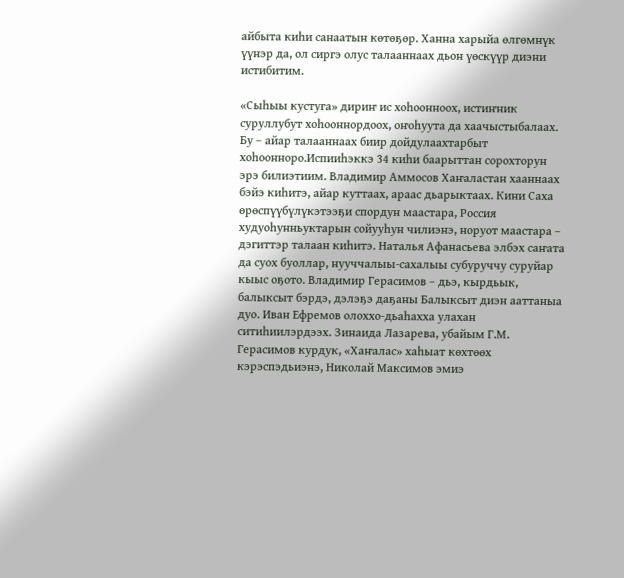айбыта киһи санаатын көтөҕөр. Ханна харыйа өлгөмнүк үүнэр да, ол сиргэ олус талааннаах дьон үөскүүр диэни истибитим.

«Сыһыы кустуга» дириҥ ис хоһоонноох, истиҥник суруллубут хоһооннордоох, оҥоһуута да хаачыстыбалаах. Бу – айар талааннаах биир дойдулаахтарбыт хоһоонноро.Испииһэккэ 34 киһи баарыттан сорохторун эрэ билиэтиим. Владимир Аммосов Хаҥаластан хааннаах бэйэ киһитэ, айар куттаах, араас дьарыктаах. Кини Саха өрөспүүбүлүкэтээҕи спордун маастара, Россия худуоһунньуктарын сойууһун чилиэнэ, норуот маастара – дэгиттэр талаан киһитэ. Наталья Афанасьева элбэх саҥата да суох буоллар, нууччалыы-сахалыы субуруччу суруйар кыыс оҕото. Владимир Герасимов – дьэ, кырдьык, балыксыт бэрдэ, дэлэҕэ даҕаны Балыксыт диэн ааттаныа дуо. Иван Ефремов олоххо-дьаһахха улахан ситиһиилэрдээх. Зинаида Лазарева, убайым Г.М. Герасимов курдук, «Хаҥалас» хаһыат көхтөөх кэрэспэдьиэнэ, Николай Максимов эмиэ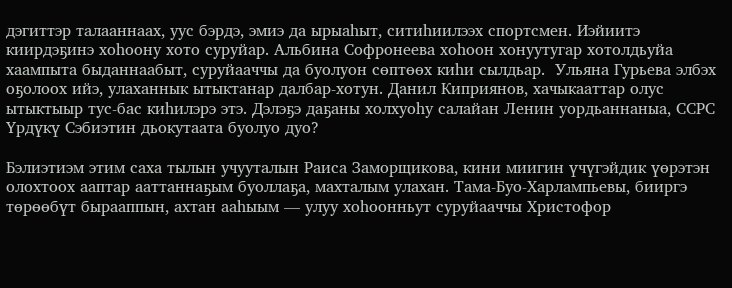дэгиттэр талааннаах, уус бэрдэ, эмиэ да ырыаһыт, ситиһиилээх спортсмен. Иэйиитэ киирдэҕинэ хоһоону хото суруйар. Альбина Софронеева хоһоон хонуутугар хотолдьуйа хаампыта быданнаабыт, суруйааччы да буолуон сөптөөх киһи сылдьар.  Ульяна Гурьева элбэх оҕолоох ийэ, улаханнык ытыктанар далбар-хотун. Данил Киприянов, хачыкааттар олус ытыктыыр тус-бас киһилэрэ этэ. Дэлэҕэ даҕаны холхуоһу салайан Ленин уордьаннаныа, ССРС Үрдүкү Сэбиэтин дьокутаата буолуо дуо?

Бэлиэтиэм этим саха тылын учууталын Раиса Заморщикова, кини миигин үчүгэйдик үөрэтэн олохтоох ааптар ааттаннаҕым буоллаҕа, махталым улахан. Тама-Буо-Харлампьевы, бииргэ төрөөбүт бырааппын, ахтан ааһыым — улуу хоһоонньут суруйааччы Христофор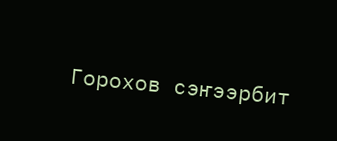Горохов сэҥээрбит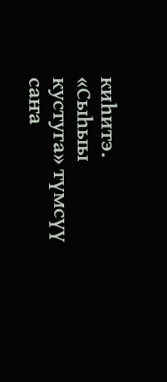киһитэ. «Сыһыы кустуга» түмсүү саҥа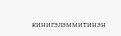кинигэлэммитинэн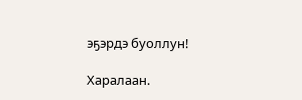эҕэрдэ буоллун!

Харалаан.